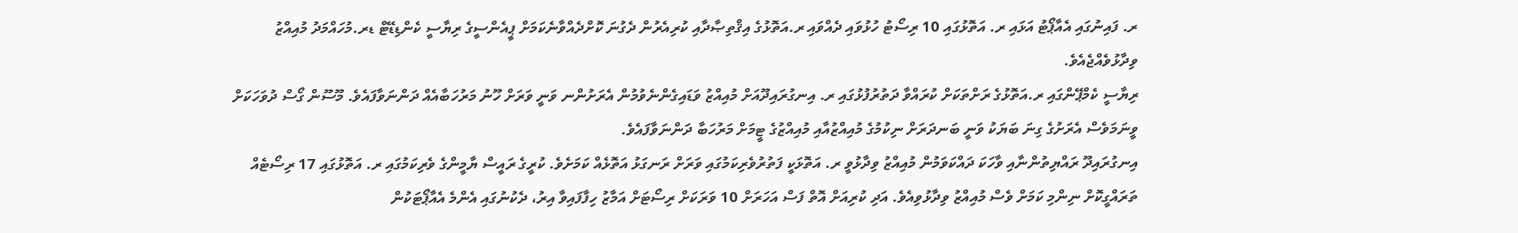ރ. ފައިނުގައި އެއާޕޯޓު އަޅައި ރ. އަތޮޅުގައި 10 ރިސޯޓު ހުޅުވައި ދެއްވައި ރ.އަތޮޅުގެ އިޤްތިޞާދާއި ކުރިއެރުން ދެގުނަ ކޮށްދެއްވާނެކަމަށް ޕީއެންސީގެ ރިޔާސީ ކެންޑިޑޭޓް ޑރ.މުހައްމަދު މުއިއްޒު ވިދާޅުވެއްޖެއެވެ.
ރިޔާސީ ކެމްޕޭންގައި ރ.އަތޮޅުގެ ރަށްތަކަށް ކުރައްވާ ދަތުރުފުޅުގައި ރ. އިނގުރައިދޫއަށް މުއިއްޒު ވަޑައިގެންނެވުމުން އެރަށުންނ ވަނީ ވަރަށް ހޫނު މަރުހަބާއެއް ދަންނަވާފައެވެ. މޫސޫން ގޯސް ދުވަހަކަށް ވީނަމަވެސް އެރަށުގެ ގިނަ ބަޔަކު ވަނީ ބަނދަރަށް ނިކުމުގެ މުއިއްޒުއާއި މުއިއްޒުގެ ޓީމަށް މަރުހަބާ ދަންނަވާފައެވެ.
އިނގުރައިދޫ ރައްޔިތުންނާއި ވާހަކަ ދައްކަވަމުން މުއިއްޒު ވިދާޅުވީ ރ. އަތޮޅަކީ ފަތުރުވެރިކަމުގައި ވަރަށް ރަނގަޅު އަތޮޅެއް ކަމަށެވެ. ކުރީގެ ރައީސް ޔާމީންގެ ވެރިކަމުގައި ރ. އަތޮޅުގައި 17 ރިސޯޓެއް ތަރައްގީކޮށް ނިންމި ކަމަށް ވެސް މުއިއްޒު ވިދާޅުވިއެވެ. އަދި ކުރިއަށް އޮތް ފަސް އަހަރަށް 10 ވަރަކަށް ރިސޯޓަށް އަމާޒު ހިފާފައިވާ އިރު، ދެކުނުގައި އެންމެ އެއާޕޯޓަކުން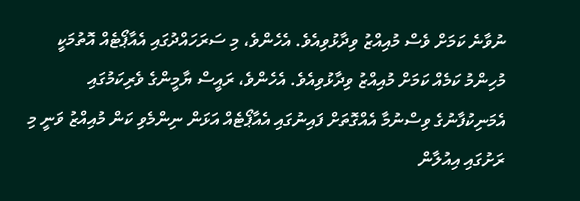ނުވާނެ ކަމަށް ވެސް މުއިއްޒު ވިދާޅުވިއެވެ. އެހެންވެ، މި ސަރަހައްދުގައި އެއާޕޯޓެއް އޮތުމަކީ މުހިންމު ކަމެއް ކަމަށް މުއިއްޒު ވިދާޅުވިއެވެ. އެހެންވެ، ރައީސް ޔާމީންގެ ވެރިކަމުގައި އެމަނިކުފާނުގެ ވިސްނުމާ އެއްގޮތަށް ފައިނުގައި އެއާޕޯޓެއް އަޅަން ނިންމެވި ކަން މުއިއްޒު ވަނީ މި ރަށުގައި އިއުލާން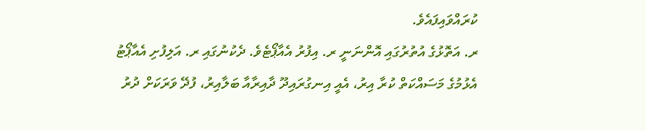ކުރައްވައިފައެވެ.
ރ. އަތޮޅުގެ އުތުރުގައި އޮންނަނީ ރ. އިފުރު އެއާޕޯޓެވެ. ދެކުނުގައި ރ. އަލިފުށި އެއާޕޯޓު އެޅުމުގެ މަސައްކަތް ކުރާ އިރު، އެއީ އިނގުރައިދޫ ދާއިރާއާ ބަލާއިރު، ފުދޭ ވަރަކަށް ދުރު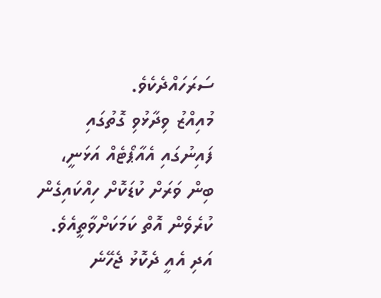ސަރަހައްދެކެވެ.
މުއިއްޒު ވިދާޅުވި ގޮތުގައި ފައިނުގައި އެއާޕޯޓެއް އަޅަނީ، ބިން ވަރަށް ކުޑަކޮށް ހިއްކައިގެން ކުރެވެން އޮތް ކަމަކަށްވާތީއެވެ. އަދި އެއީ ދެކޮޅު ޖެހޭނެ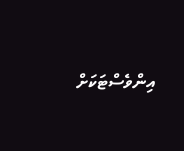އިންވެސްޓަކަށް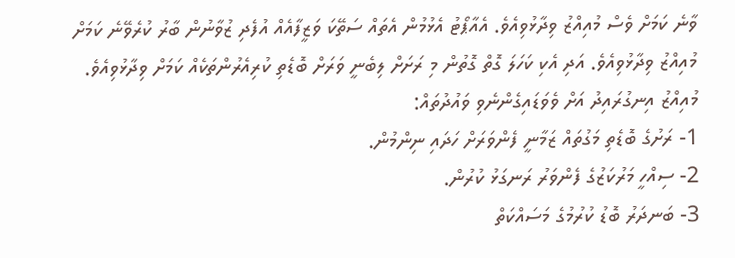ވާނެ ކަމަށް ވެސް މުއިއްޒު ވިދާޅުވިއެވެ. އެއާޕޯޓު އެޅުމުން އެތައް ސަތޭކަ ވަޒީފާއެއް އުފެދި ޒުވާނުން ބާރު ކުރެވޭނެ ކަމަށް މުއިއްޒު ވިދާޅުވިއެވެ. އަދި އެކި ކަހަލަ ގޮތް ގޮތުން މި ރަށަށް ލިބެނީ ވަރަށް ބޮޑެތި ކުރިއެރުންތަކެއް ކަމަށް ވިދާޅުވިއެވެ.
މުއިއްޒު އިނގުރައިދު އަށް ވެވަޑައިގެންނެވި ވައުދުތައް:
1- ރަށުގެ ބޮޑެތި މަގުތައް ޒަމާނީ ފެންވަރަށް ހަދައި ނިންމުން.
2- ސިއްހީ މަރުކަޒުގެ ފެންވަރު ރަނގަޅު ކުރުން.
3- ބަނދަރު ބޮޑު ކުރުމުގެ މަސައްކަތް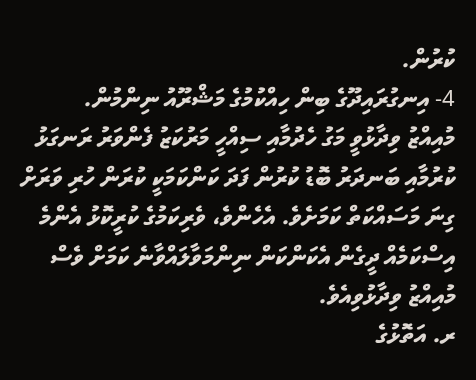ކުރުން.
4- އިނގުރައިދޫގެ ބިން ހިއްކުމުގެ މަޝްރޫއު ނިންމުން.
މުއިއްޒު ވިދާޅުވީ މަގު ހެދުމާއި ސިއްހީ މަރުކަޒު ފެންވަރު ރަނގަޅު ކުރުމާއި ބަނދަރު ބޮޑު ކުރުން ފަދަ ކަންކަމަކީ ކުރަން ހުރި ވަރަށް ގިނަ މަސައްކަތް ކަމަށެވެ. އެހެންވެ، ވެރިކަމުގެ ކުރީކޮޅު އެންމެ އިސްކަމެއް ދީގެން އެކަންކަން ނިންމަވާލައްވާނެ ކަމަށް ވެސް މުއިއްޒު ވިދާޅުވިއެވެ.
ރ. އަތޮޅުގެ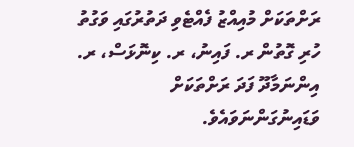ރަށްތަކަށް މުއިއްޒު ފެއްޓެވި ދަތުރުގައި ވަގުތު ހުރި ގޮތުން ރ. ފައިނު، ރ. ކިނޮޅަސް، ރ. އިންނަމާދޫ ފަދަ ރަށްތަކަށް ވަޑައިނުގަންނަވައެވެ.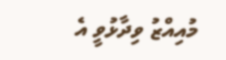މުއިއްޒު ވިދާޅުވީ އެ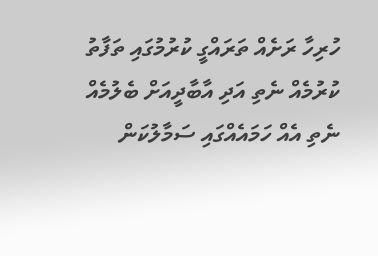ހުރިހާ ރަށެއް ތަރައްގީ ކުރުމުގައި ތަފާތު ކުރުމެއް ނެތި އަދި އާބާދީއަށް ބެލުމެއް ނެތި އެއް ހަމައެއްގައި ސަމާލުކަން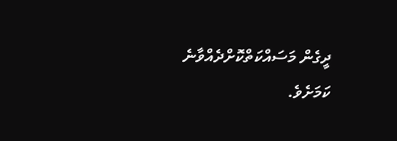ދީގެން މަސައްކަތްކޮށްދެއްވާނެ ކަމަށެވެ.